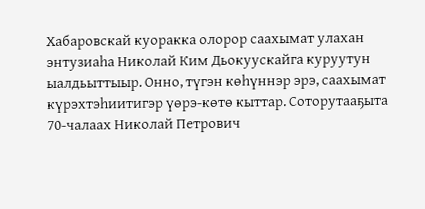Хабаровскай куоракка олорор саахымат улахан энтузиаһа Николай Ким Дьокуускайга куруутун ыалдьыттыыр. Онно, түгэн көһүннэр эрэ, саахымат күрэхтэһиитигэр үөрэ-көтө кыттар. Соторутааҕыта 70-чалаах Николай Петрович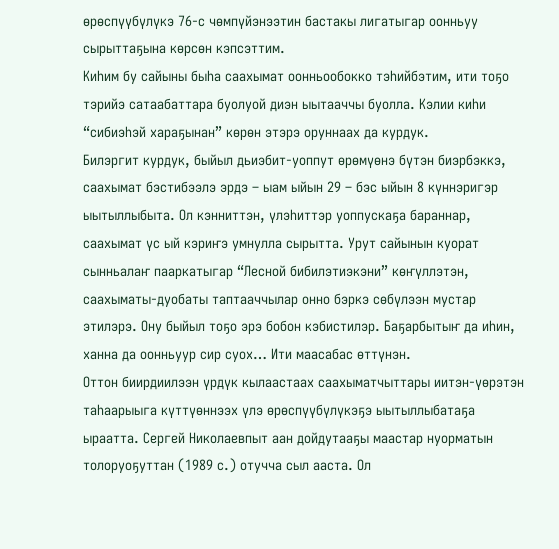өрөспүүбүлүкэ 76-с чөмпүйэнээтин бастакы лигатыгар оонньуу сырыттаҕына көрсөн кэпсэттим.
Киһим бу сайыны быһа саахымат оонньообокко тэһийбэтим, ити тоҕо тэрийэ сатаабаттара буолуой диэн ыытааччы буолла. Кэлии киһи “сибиэһэй хараҕынан” көрөн этэрэ оруннаах да курдук.
Билэргит курдук, быйыл дьиэбит-уоппут өрөмүөнэ бүтэн биэрбэккэ, саахымат бэстибээлэ эрдэ – ыам ыйын 29 – бэс ыйын 8 күннэригэр ыытыллыбыта. Ол кэнниттэн, үлэһиттэр уоппускаҕа бараннар, саахымат үс ый кэриҥэ умнулла сырытта. Урут сайынын куорат сынньалаҥ пааркатыгар “Лесной бибилэтиэкэни” көҥүллэтэн, саахыматы-дуобаты таптааччылар онно бэркэ сөбүлээн мустар этилэрэ. Ону быйыл тоҕо эрэ бобон кэбистилэр. Баҕарбытыҥ да иһин, ханна да оонньуур сир суох… Ити маасабас өттүнэн.
Оттон биирдиилээн үрдүк кылаастаах саахыматчыттары иитэн-үөрэтэн таһаарыыга күттүөннээх үлэ өрөспүүбүлүкэҕэ ыытыллыбатаҕа ыраатта. Сергей Николаевпыт аан дойдутааҕы маастар нуорматын толоруоҕуттан (1989 с.) отучча сыл ааста. Ол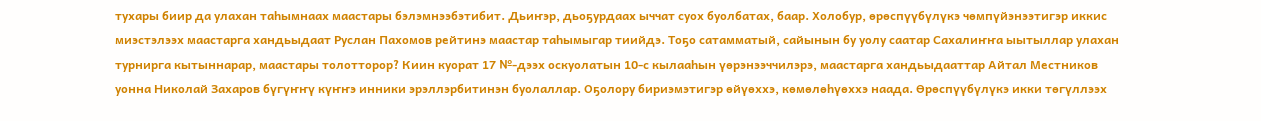тухары биир да улахан таһымнаах маастары бэлэмнээбэтибит. Дьиҥэр, дьоҕурдаах ыччат суох буолбатах, баар. Холобур, өрөспүүбүлүкэ чөмпүйэнээтигэр иккис миэстэлээх маастарга хандьыдаат Руслан Пахомов рейтинэ маастар таһымыгар тиийдэ. Тоҕо сатамматый, сайынын бу уолу саатар Сахалиҥҥа ыытыллар улахан турнирга кытыннарар, маастары толотторор? Киин куорат 17 №-дээх оскуолатын 10-с кылааһын үөрэнээччилэрэ, маастарга хандьыдааттар Айтал Местников уонна Николай Захаров бүгүҥҥү күҥҥэ инники эрэллэрбитинэн буолаллар. Оҕолору бириэмэтигэр өйүөххэ, көмөлөһүөххэ наада. Өрөспүүбүлүкэ икки төгүллээх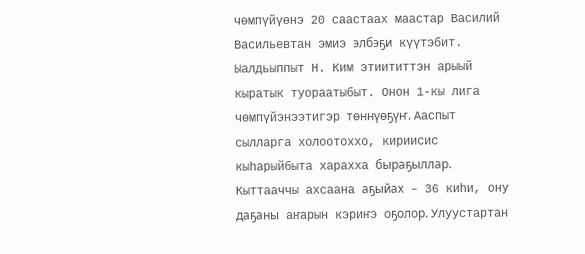чөмпүйүөнэ 20 саастаах маастар Василий Васильевтан эмиэ элбэҕи күүтэбит.
Ыалдьыппыт Н. Ким этиититтэн арыый кыратык туораатыбыт. Онон 1-кы лига чөмпүйэнээтигэр төннүөҕүҥ. Ааспыт сылларга холоотоххо, кириисис кыһарыйбыта харахха быраҕыллар. Кыттааччы ахсаана аҕыйах – 36 киһи, ону даҕаны аҥарын кэриҥэ оҕолор. Улуустартан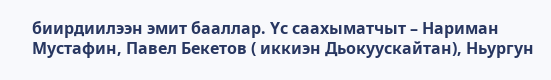биирдиилээн эмит бааллар. Үс саахыматчыт – Нариман Мустафин, Павел Бекетов ( иккиэн Дьокуускайтан), Ньургун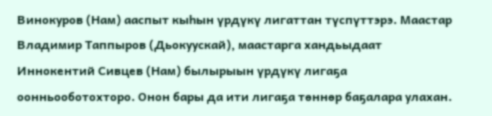Винокуров (Нам) ааспыт кыһын үрдүкү лигаттан түспүттэрэ. Маастар Владимир Таппыров (Дьокуускай), маастарга хандьыдаат Иннокентий Сивцев (Нам) былырыын үрдүкү лигаҕа оонньооботохторо. Онон бары да ити лигаҕа төннөр баҕалара улахан.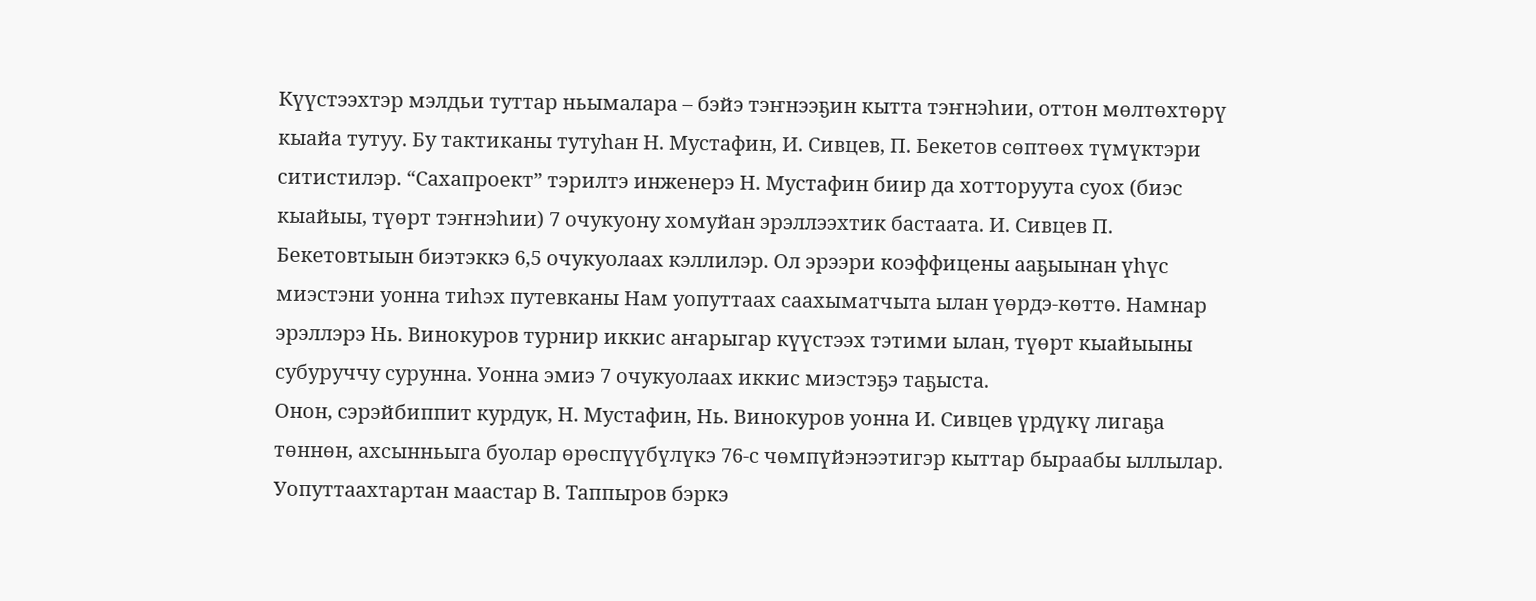Күүстээхтэр мэлдьи туттар ньымалара – бэйэ тэҥнээҕин кытта тэҥнэһии, оттон мөлтөхтөрү кыайа тутуу. Бу тактиканы тутуһан Н. Мустафин, И. Сивцев, П. Бекетов сөптөөх түмүктэри ситистилэр. “Сахапроект” тэрилтэ инженерэ Н. Мустафин биир да хотторуута суох (биэс кыайыы, түөрт тэҥнэһии) 7 очукуону хомуйан эрэллээхтик бастаата. И. Сивцев П. Бекетовтыын биэтэккэ 6,5 очукуолаах кэллилэр. Ол эрээри коэффицены ааҕыынан үһүс миэстэни уонна тиһэх путевканы Нам уопуттаах саахыматчыта ылан үөрдэ-көттө. Намнар эрэллэрэ Нь. Винокуров турнир иккис аҥарыгар күүстээх тэтими ылан, түөрт кыайыыны субуруччу сурунна. Уонна эмиэ 7 очукуолаах иккис миэстэҕэ таҕыста.
Онон, сэрэйбиппит курдук, Н. Мустафин, Нь. Винокуров уонна И. Сивцев үрдүкү лигаҕа төннөн, ахсынньыга буолар өрөспүүбүлүкэ 76-с чөмпүйэнээтигэр кыттар быраабы ыллылар.
Уопуттаахтартан маастар В. Таппыров бэркэ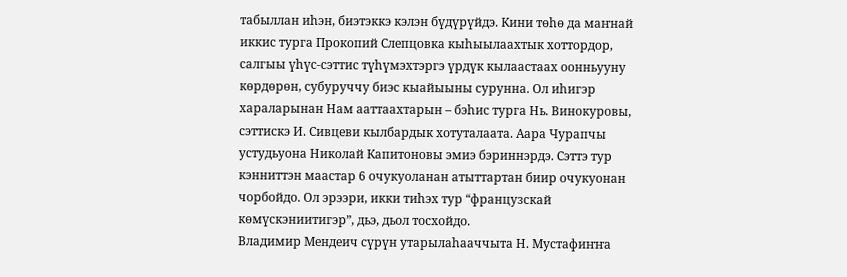табыллан иһэн, биэтэккэ кэлэн бүдүрүйдэ. Кини төһө да маҥнай иккис турга Прокопий Слепцовка кыһыылаахтык хоттордор, салгыы үһүс-сэттис түһүмэхтэргэ үрдүк кылаастаах оонньууну көрдөрөн, субуруччу биэс кыайыыны сурунна. Ол иһигэр хараларынан Нам ааттаахтарын – бэһис турга Нь. Винокуровы, сэттискэ И. Сивцеви кылбардык хотуталаата. Аара Чурапчы устудьуона Николай Капитоновы эмиэ бэриннэрдэ. Сэттэ тур кэнниттэн маастар 6 очукуоланан атыттартан биир очукуонан чорбойдо. Ол эрээри, икки тиһэх тур “французскай көмүскэниитигэр”, дьэ, дьол тосхойдо.
Владимир Мендеич сүрүн утарылаһааччыта Н. Мустафиҥҥа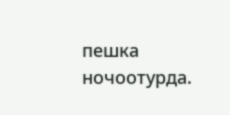пешка ночоотурда.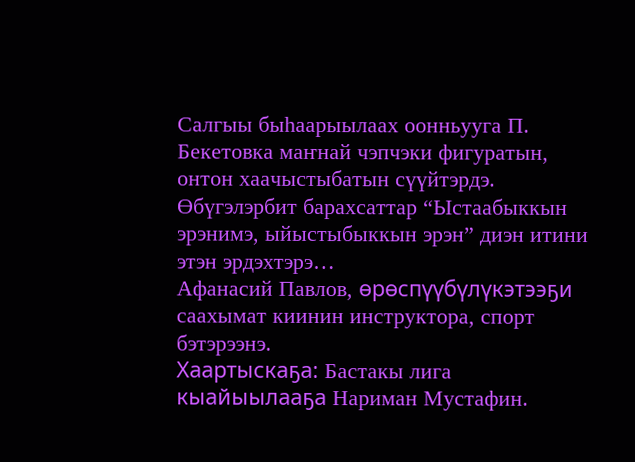Салгыы быһаарыылаах оонньууга П. Бекетовка маҥнай чэпчэки фигуратын, онтон хаачыстыбатын сүүйтэрдэ. Өбүгэлэрбит барахсаттар “Ыстаабыккын эрэнимэ, ыйыстыбыккын эрэн” диэн итини этэн эрдэхтэрэ…
Афанасий Павлов, өрөспүүбүлүкэтээҕи саахымат киинин инструктора, спорт бэтэрээнэ.
Хаартыскаҕа: Бастакы лига кыайыылааҕа Нариман Мустафин.